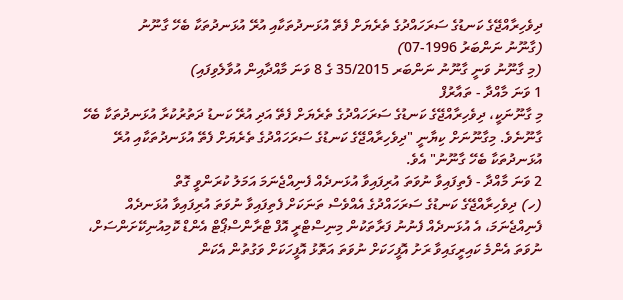ދިވެހިރާއްޖޭގެ ކަނޑުގެ ސަރަހައްދުގެ ތެރެޔަށް ފެތޭ އުޅަނދުތަކާއި އުރޭ އުޅަނދުތަކާ ބެހޭ ގާނޫނު
(ގާނޫނު ނަންބަރު 1996-07)
(މި ގާނޫނު ވަނީ ގާނޫނު ނަންބަރ 35/2015 ގެ 8 ވަނަ މާއްދާއިން އުވާލެވިފައި)
1 ވަނަ މާއްދާ - ތައާރުފް
މި ގާނޫނަކީ، ދިވެހިރާއްޖޭގެ ކަނޑުގެ ސަރަހައްދުގެ ތެރެޔަށް ފެތޭ އަދި އުރޭ ކަނޑު ދަތުރުކުރާ އުޅަނދުތަކާ ބެހޭ ގާނޫނެވެ. މިގާނޫނަށް ކިޔާނީ "ދިވެހިރާއްޖޭގެ ކަނޑުގެ ސަރަހައްދުގެ ތެރެޔަށް ފެތޭ އުޅަނދުތަކާއި އުރޭ އުޅަނދުތަކާ ބެހޭ ގާނޫނު" އެވެ.
2 ވަނަ މާއްދާ - ފެތިފައިވާ ނުވަތަ އުރިފައިވާ އުޅަނދެއް ފެނިއްޖެނަމަ އަމަލު ކުރަންވީ ގޮތް
(ހ) ދިވެހިރާއްޖޭގެ ކަނޑުގެ ސަރަހައްދުގެ އެއްވެސް ތަނަކަށް ފެތިފައިވާ ނުވަތަ އުރިފައިވާ އުޅަނދެއް ފެނިއްޖެނަމަ، އެ އުޅަނދެއް ފެނުނު ފަރާތަކުން މިނިސްޓްރީ އޮފް ޓްރާންސްޕޯޓް އެންޑް ކޮމިއުނިކޭށަންސަށް، ނުވަތަ އެންމެ ކައިރީގައިވާ ރަށު އޮފީހަކަށް ނުވަތަ އަތޮޅު އޮފީހަކަށް ވަގުތުން އެކަން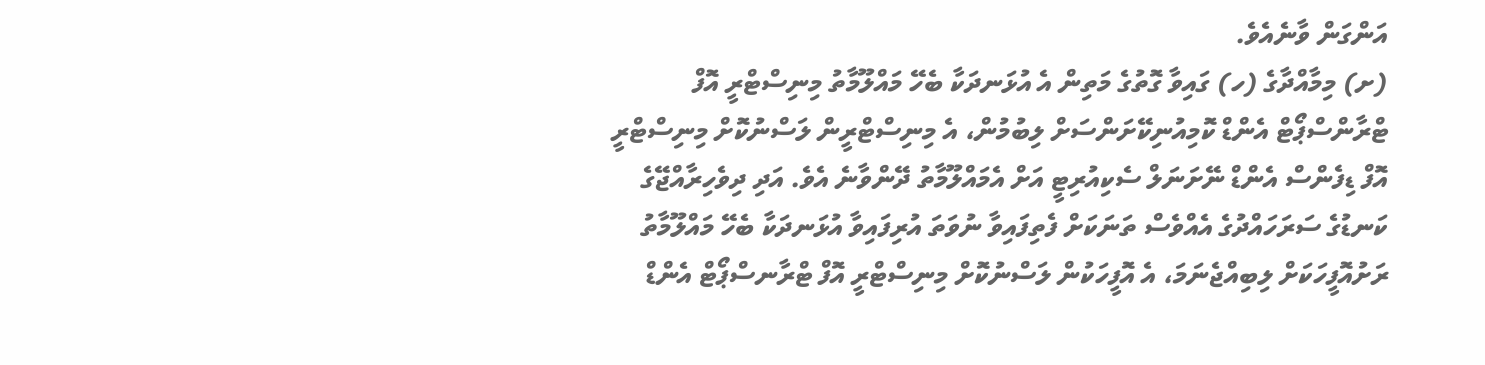އަންގަން ވާނެއެވެ.
(ށ) މިމާއްދާގެ (ހ) ގައިވާ ގޮތުގެ މަތިން އެ އުޅަނދަކާ ބެހޭ މައްލޫމާތު މިނިސްޓްރީ އޮފް ޓްރާންސްޕޯޓް އެންޑް ކޮމިއުނިކޭށަންސަށް ލިބުމުން، އެ މިނިސްޓްރީން ލަސްނުކޮށް މިނިސްޓްރީ އޮފް ޑިފެންސް އެންޑް ނޭށަނަލް ސެކިއުރިޓީ އަށް އެމައްލޫމާތު ދޭންވާނެ އެވެ. އަދި ދިވެހިރާއްޖޭގެ ކަނޑުގެ ސަރަހައްދުގެ އެއްވެސް ތަނަކަށް ފެތިފައިވާ ނުވަތަ އުރިފައިވާ އުޅަނދަކާ ބެހޭ މައްލޫމާތު ރަށުއޮފީހަކަށް ލިބިއްޖެނަމަ، އެ އޮފީހަކުން ލަސްނުކޮށް މިނިސްޓްރީ އޮފް ޓްރާނސްޕޯޓް އެންޑް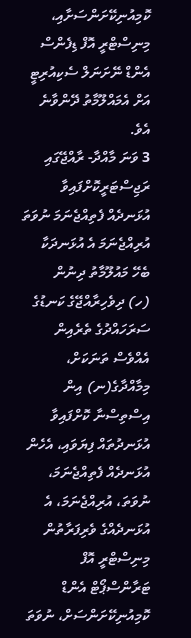ކޮމިއުނިކޭށަންސަށާއި، މިނިސްޓްރީ އޮފް ޑިފެންސް އެންޑް ނޭށަނަލް ސެކިއުރިޓީ އަށް އެމައްލޫމާތު ދޭންވާނެ އެވެ.
3 ވަނަ މާއްދާ- ރާއްޖޭގައި ރަޖިސްޓަރީކޮށްފައިވާ އުޅަނދެއް ފެތިއްޖެނަމަ ނުވަތަ އުރިއްޖެނަމަ އެ އުޅަނދަކާ ބެހޭ މައުލޫމާތު ދިނުން
(ހ) ދިވެހިރާއްޖޭގެ ކަނޑުގެ ސަރަހައްދުގެ ތެރެއިން އެއްވެސް ތަނަކަށް، މިމާއްދާގެ(ނ) އިން އިސްތިސްނާ ކޮށްފައިވާ އުޅަނދުތައް ފިޔަވައި، އެހެން އުޅަނދެއް ފެތިއްޖެނަމަ، ނުވަތަ، އުރިއްޖެނަމަ، އެ އުޅަނދެއްގެ ވެރިފަރާތުން މިނިސްޓްރީ އޮފް ޓަރާންސްޕޯޓް އެންޑް ކޮމިއުނިކޭށަންސަށް، ނުވަތަ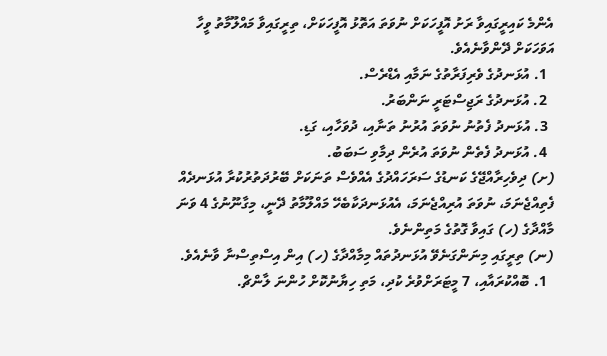އެންމެ ކައިރީގައިވާ ރަށު އޮފީހަކަށް ނުވަތަ އަތޮޅު އޮފީހަކަށް، ތިރީގައިވާ މައްލޫމާތު ވީހާ އަވަހަކަށް ދޭންވާނެއެވެ.
  1. އުޅަނދުގެ ވެރިފަރާތުގެ ނަމާއި އެޑްރެސް.
  2. އުޅަނދުގެ ރަޖިސްޓަރީ ނަންބަރު.
  3. އުޅަނދު ފެތުނު ނުވަތަ އުރުނު ތަނާއި، ދުވަހާއި، ގަޑި.
  4. އުޅަނދު ފެތެން ނުވަތަ އުރެން ދިމާވި ސަބަބު.
(ށ) ދިވެހިރާއްޖޭގެ ކަނޑުގެ ސަރަހައްދުގެ އެއްވެސް ތަނަކަށް ބޭރުދަތުރުކުރާ އުޅަނދެއް ފެތިއްޖެނަމަ، ނުވަތަ އުރިއްޖެނަމަ، އެއުޅަނދަކާބެހޭ މައްލޫމާތު ދޭނީ، މިގާނޫނުގެ 4 ވަނަ މާއްދާގެ (ހ) ގައިވާ ގޮތުގެ މަތިންނެވެ.
(ނ) ތިރީގައި މިނަންގަނެވޭ އުޅަނދުތައް މިމާއްދާގެ (ހ) އިން އިސްތިސްނާ ވާނެއެވެ.
  1. ބޮއްކުރައާއި، 7 މީޓަރަށްވުރެ ކުދި، މަތި ހިޔާނުކޮށް ހުންނަ ލާންޗް.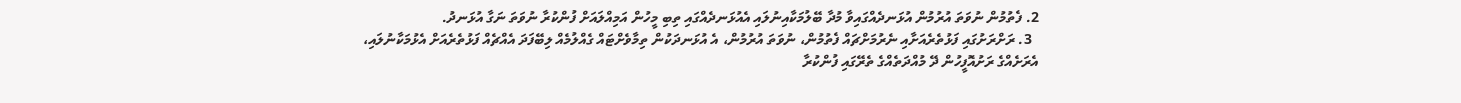2. ފެތުމުން ނުވަތަ އުރުމުން އުޅަނދެއްގައިވާ މުދާ ބޭލުމަކާއިނުލައި އެއުޅަނދެއްގައި ތިބި މީހުން އަމިއްލައަށް ފުންކުރާ ނުވަތަ ނަގާ އުޅަނދު.
  3. ރަށްރަށުގައި ފަޅުތެރެއަށާއި ނެރުމަށްޗައް ފެތުމުން، ނުވަތަ އުރުމުން، އެ އުޅަނދަކުން ތިމާވެށްޓައް ގެއްލުމެއް ލިބޭފަދަ އެއްޗެއް ފަޅުތެރެއަށް އެޅުމަކާނުލައި، އެރަށެއްގެ ރަށުއޮފީހުން ދޭ މުއްދަތެއްގެ ތެރޭގައި ފުންކުރާ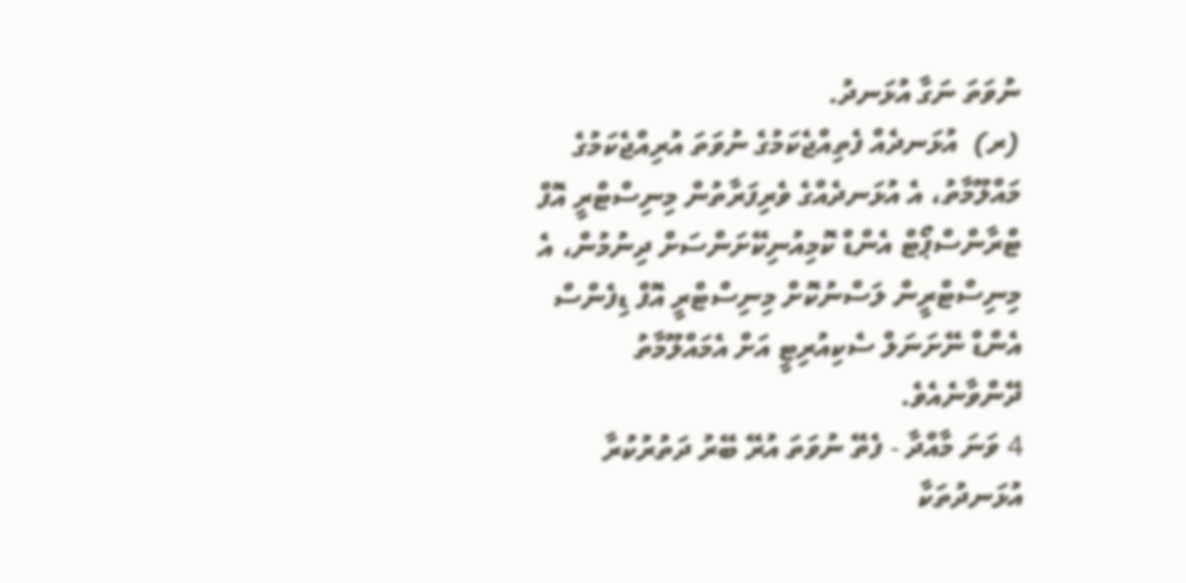ނުވަތަ ނަގާ އުޅަނދު.
(ރ)  އުޅަނދެއް ފެތިއްޖެކަމުގެ ނުވަތަ އުރިއްޖެކަމުގެ މައްލޫމާތު، އެ އުޅަނދެއްގެ ވެރިފަރާތުން މިނިސްޓްރީ އޮފް ޓްރާންސްޕޯޓް އެންޑް ކޮމިއުނިކޭށަންސަށް ދިނުމުން، އެ މިނިސްޓްރީން ލަސްނުކޮށް މިނިސްޓްރީ އޮފް ޑިފެންސް އެންޑް ނޭށަނަލް ސެކިއުރިޓީ އަށް އެމައްލޫމާތު ދޭންވާނެއެވެ.
4 ވަނަ މާއްދާ - ފެތޭ ނުވަތަ އުރޭ ބޭރު ދަތުރުކުރާ އުޅަނދުތަކާ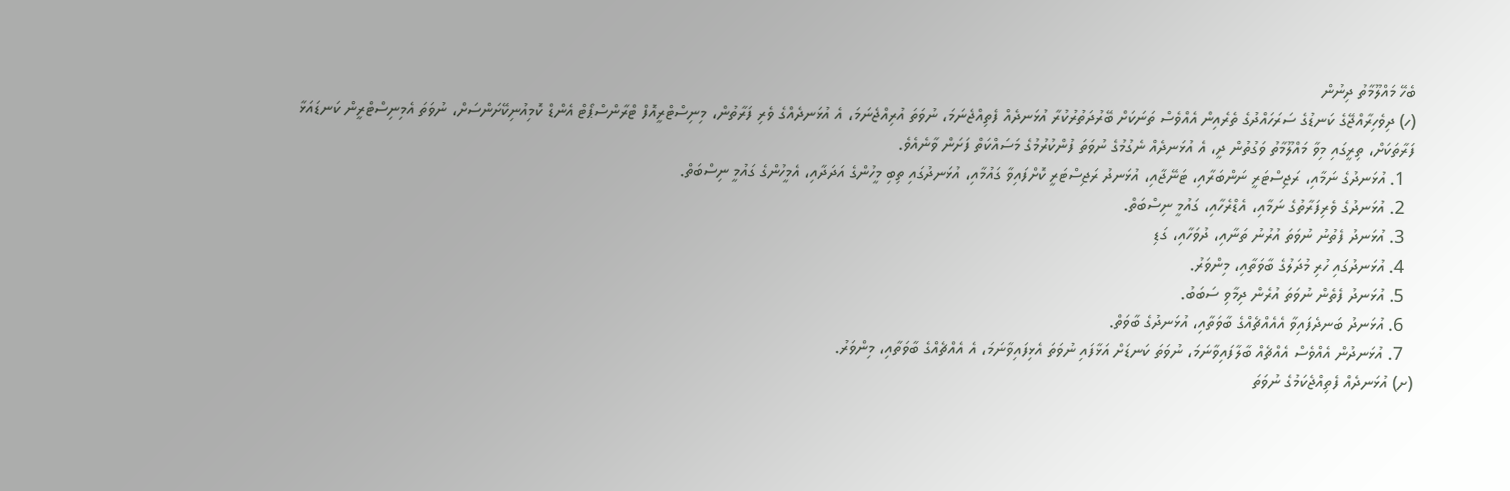ބެހޭ މައްލޫމާތު ދިނުން
(ހ) ދިވެހިރާއްޖޭގެ ކަނޑުގެ ސަރަހައްދުގެ ތެރެއިން އެއްވެސް ތަނަކަށް ބޭރުދަތުރުކުރާ އުޅަނދެއް ފެތިއްޖެނަމަ، ނުވަތަ އުރިއްޖެނަމަ، އެ އުޅަނދެއްގެ ވެރި ފަރާތުން، މިނިސްޓްރީއޮފް ޓްރާންސްޕޯޓް އެންޑް ކޮމިއުނިކޭށަންސަށް، ނުވަތަ އެމިނިސްޓްރީން ކަނޑައަޅާ ފަރާތަކަށް، ތިރީގައި މިވާ މައްލޫމާތު ވަގުތުން ދީ، އެ އުޅަނދެއް ނެގުމުގެ ނުވަތަ ފުންކުރުމުގެ މަސައްކަތް ފަށަން ވާނެއެވެ.
  1. އުޅަނދުގެ ނަމާއި، ރަޖިސްޓަރީ ނަންބަރާއި، ޓަނޭޖާއި، އުޅަނދު ރަޖިސްޓަރީ ކޮށްފައިވާ ގައުމާއި، އުޅަނދުގައި ތިބި މީހުންގެ އަދަދާއި، އެމީހުންގެ ގައުމީ ނިސްބަތް.
  2. އުޅަނދުގެ ވެރިފަރާތުގެ ނަމާއި، އެޑްރެހާއި، ގައުމީ ނިސްބަތް.
  3. އުޅަނދު ފެތުނު ނުވަތަ އުރުނު ތަނާއި، ދުވަހާއި، ގަޑި
  4. އުޅަނދުގައި ހުރި މުދަލުގެ ބާވަތާއި، މިންވަރު.
  5. އުޅަނދު ފެތެން ނުވަތަ އުރެން ދިމާވި ސަބަބު.
  6. އުޅަނދު ބަނދެފައިވާ އެއެއްޗެއްގެ ބާވަތާއި، އުޅަނދުގެ ބާވަތް.
  7. އުޅަނދުން އެއްވެސް އެއްޗެއް ބާލާފައިވާނަމަ، ނުވަތަ ކަނޑަށް އަޅާފައި ނުވަތަ އެޅިފައިވާނަމަ، އެ އެއްޗެއްގެ ބާވަތާއި، މިންވަރު.
(ށ) އުޅަނދެއް ފެތިއްޖެކަމުގެ ނުވަތަ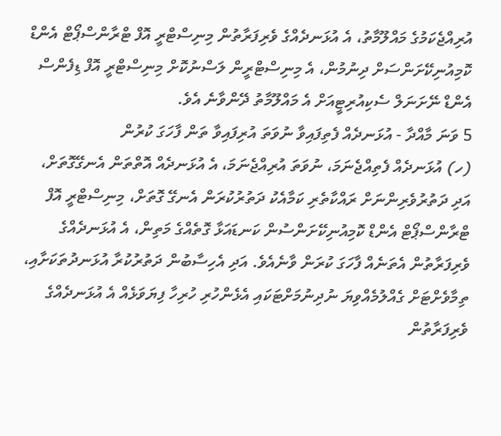އުރިއްޖެކަމުގެ މައްލޫމާތު، އެ އުޅަނދެއްގެ ވެރިފަރާތުން މިނިސްޓްރީ އޮފް ޓްރާންސްޕޯޓް އެންޑް ކޮމިއުނިކޭށަންސަށް ދިނުމުން، އެ މިނިސްޓްރީން ލަސްނުކޮށް މިނިސްޓްރީ އޮފް ޑިފެންސް އެންޑް ނޭށަނަލް ސެކިއުރިޓީއަށް އެ މައްލޫމާތު ދޭންވާނެ އެވެ.
5 ވަނަ މާއްދާ - އުޅަނދެއް ފެތިފައިވާ ނުވަތަ އުރިފައިވާ ތަން ފާހަގަ ކުރުން
(ހ) އުޅަނދެއް ފެތިއްޖެނަމަ، ނުވަތަ އުރިއްޖެނަމަ، އެ އުޅަނދެއް އޮތްތަން އެނގޭގޮތަށް، އަދި ދަތުރުވެރިންނަށް ރައްކާތެރި ކަމާއެކު ދަތުރުކުރަން އެނގޭ ގޮތަށް، މިނިސްޓްރީ އޮފް ޓްރާންސްޕޯޓް އެންޑް ކޮމިއުނިކޭށަންސުން ކަނޑައަޅާ ގޮތެއްގެ މަތިން، އެ އުޅަނދެއްގެ ވެރިފަރާތުން އެތަނެއް ފާހަގަ ކުރަން ވާނެއެވެ. އަދި އެހިސާބުން ދަތުރުކުރާ އުޅަނދުތަކަށާއި، ތިމާވެށްޓަށް ގެއްލުމެއްވިޔަ ނުދިނުމަށްޓަކައި އެޅެންހުރި ހުރިހާ ފިޔަވަޅެއް އެ އުޅަނދެއްގެ ވެރިފަރާތުން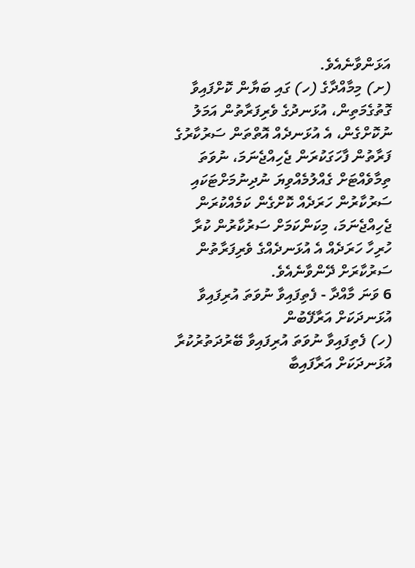އަޅަންވާނެއެވެ.
(ށ) މިމާއްދާގެ (ހ) ގައި ބަޔާން ކޮށްފައިވާ ގޮތުގެމަތިން، އުޅަނދުގެ ވެރިފަރާތުން އަމަލު ނުކޮށްގެން، އެ އުޅަނދެއް އޮތްތަން ސަރުކާރުގެ ފަރާތުން ފާހަގަކުރަން ޖެހިއްޖެނަމަ، ނުވަތަ ތިމާވެއްޓަށް ގެއްލުމެއްވިޔަ ނުދިނުމަށްޓަކައި ސަރުކާރުން ހަރަދެއް ކޮށްގެން ކަމެއްކުރަން ޖެހިއްޖެނަމަ، މިކަންކަމަށް ސަރުކާރުން ކުރާ ހުރިހާ ހަރަދެއް އެ އުޅަނދެއްގެ ވެރިފަރާތުން ސަރުކާރަށް ދޭންވާނެއެވެ.
6 ވަނަ މާއްދާ - ފެތިފައިވާ ނުވަތަ އުރިފައިވާ އުޅަނދަކަށް އަރާފޭބުން
(ހ) ފެތިފައިވާ ނުވަތަ އުރިފައިވާ ބޭރުދަތުރުކުރާ އުޅަނދަކަށް އަރާފައިބާ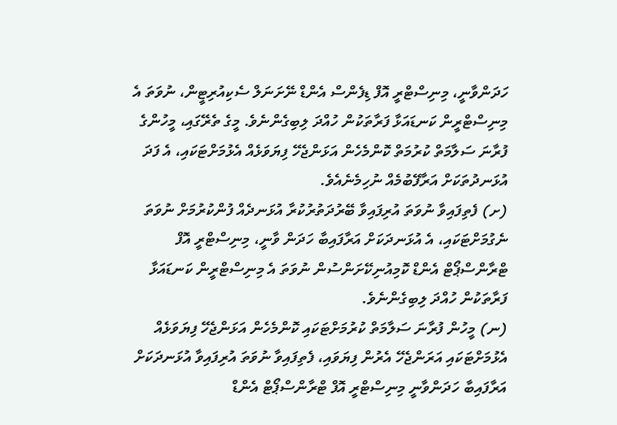ހަދަންވާނީ، މިނިސްޓްރީ އޮފް ޑިފެންސް އެންޑް ނޭށަނަލް ސެކިއުރިޓީން، ނުވަތަ އެ މިނިސްޓްރީން ކަނޑައަޅާ ފަރާތަކުން ހުއްދަ ލިބިގެންނެވެ. މީގެ ތެރޭގައި، މީހުންގެ ފުރާނަ ސަލާމަތް ކުރުމަތް ކޮންމެހެން އަޅަންޖެހޭ ފިޔަވަޅެއް އެޅުމަށްޓަކައި، އެ ފަދަ އުޅަނދުތަކަށް އަރާފޭބުމެއް ނުހިމެނެއެވެ.
(ށ) ފެތިފައިވާ ނުވަތަ އުރިފައިވާ ބޭރުދަތުރުކުރާ އުޅަނދެއް ފުންކުރުމަށް ނުވަތަ ނެގުމަށްޓަކައި، އެ އުޅަނދަކަށް އަރާފައިބާ ހަދަން ވާނީ، މިނިސްޓްރީ އޮފް ޓްރާންސްޕޯޓް އެންޑް ކޮމިއުނިކޭށަންސުން ނުވަތަ އެ މިނިސްޓްރީން ކަނޑައަޅާ ފަރާތަކުން ހުއްދަ ލިބިގެންނެވެ.
(ނ) މީހުން ފުރާނަ ސަލާމަތް ކުރުމަށްޓަކައި ކޮންމެހެން އަޅަންޖެހޭ ފިޔަވަޅެއް އެޅުމަށްޓަކައި އަރަންޖެހޭ އެރުން ފިޔަވައި، ފެތިފައިވާ ނުވަތަ އުރިފައިވާ އުޅަނދަކަށް އަރާފައިބާ ހަދަންވާނީ މިނިސްޓްރީ އޮފް ޓްރާންސްޕޯޓް އެންޑް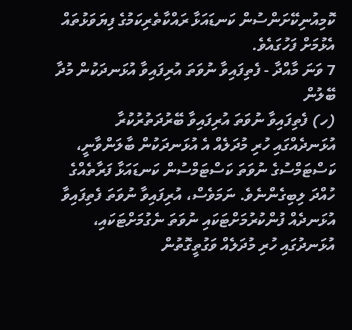ކޮމިއުނިކޭށަންސުން ކަނޑައަޅާ ރައްކާތެރިކަމުގެ ފިޔަވަޅުތައް އެޅުމަށް ފަހުގައެވެ.
7 ވަނަ މާއްދާ - ފެތިފައިވާ ނުވަތަ އުރިފައިވާ އުޅަނދަކުން މުދާ ބޭލުން
(ހ) ފެތިފައިވާ ނުވަތަ އުރިފައިވާ ބޭރުދަތުރުކުރާ އުޅަނދެއްގައި ހުރި މުދަލެއް އެ އުޅަނދަކުން ބާލަންވާނީ، ކަސްޓަމްސުގެ ނުވަތަ ކަސްޓަމްސުން ކަނޑައަޅާ ފަރާތެއްގެ ހުއްދަ ލިބިގެންނެވެ. ނަމަވެސް، އުރިފައިވާ ނުވަތަ ފެތިފައިވާ އުޅަނދެއް ފުންކުރުމަށްޓަކައި ނުވަތަ ނެގުމަށްޓަކައި، އުޅަނދުގައި ހުރި މުދަލެއް ވަގުތީގޮތުން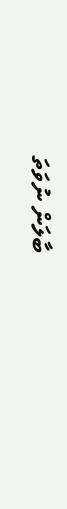ބާލަން ނުވަތަ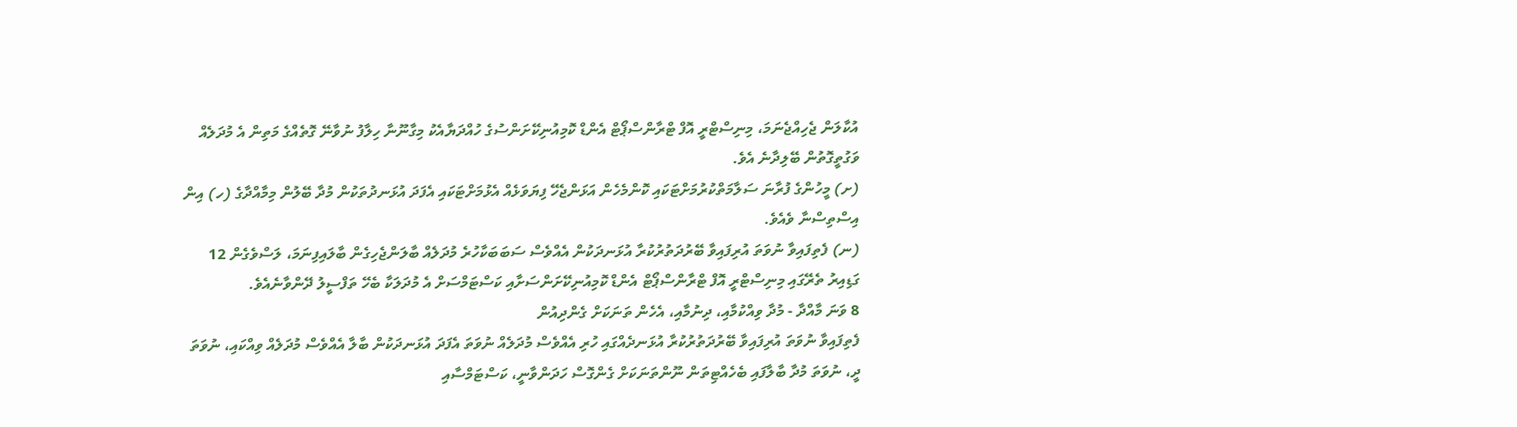އުކާލަން ޖެހިއްޖެނަމަ، މިނިސްޓްރީ އޮފް ޓްރާންސްޕޯޓް އެންޑް ކޮމިއުނިކޭށަންސުގެ ހުއްދަޔާއެކު މިގާނޫނާ ހިލާފު ނުވާނޭ ގޮތެއްގެ މަތިން އެ މުދަލެއް ވަގުތީގޮތުން ބޭލިދާނެ އެވެ.
(ށ) މީހުންގެ ފުރާނަ ސަލާމަތްކުރުމަށްޓަކައި ކޮންމެހެން އަޅަންޖެހޭ ފިޔަވަޅެއް އެޅުމަށްޓަކައި އެފަދަ އުޅަނދުތަކުން މުދާ ބޭލުން މިމާއްދާގެ (ހ) އިން އިސްތިސްނާ ވެއެވެ.
(ނ) ފެތިފައިވާ ނުވަތަ އުރިފައިވާ ބޭރުދަތުރުކުރާ އުޅަނދަކުން އެއްވެސް ސަބަބަކާހުރެ މުދަލެއް ބާލަންޖެހިގެން ބާލައިފިނަމަ، ލަސްވެގެން 12 ގަޑިއިރު ތެރޭގައި މިނިސްޓްރީ އޮފް ޓްރާންސްޕޯޓް އެންޑް ކޮމިއުނިކޭށަންސަށާއި ކަސްޓަމްސަށް އެ މުދަލަކާ ބެހޭ ތަފްސީލު ދޭންވާނެއެވެ.
8 ވަނަ މާއްދާ - މުދާ ވިއްކުމާއި، ދިނުމާއި، އެހެން ތަނަކަށް ގެންދިއުން
ފެތިފައިވާ ނުވަތަ އުރިފައިވާ ބޭރުދަތުރުކުރާ އުޅަނދެއްގައި ހުރި އެއްވެސް މުދަލެއް ނުވަތަ އެފަދަ އުޅަނދަކުން ބާލާ އެއްވެސް މުދަލެއް ވިއްކައި، ނުވަތަ ދީ، ނުވަތަ މުދާ ބާލާފައި ބެހެއްޓިތަން ނޫންތަނަކަށް ގެންގޮސް ހަދަންވާނީ، ކަސްޓަމްސާއި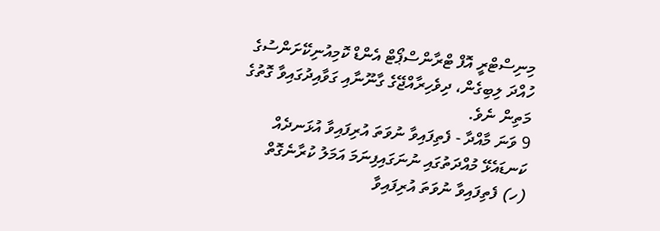މިނިސްޓްރީ އޮފް ޓްރާންސްޕޯޓް އެންޑް ކޮމިއުނިކޭށަންސުގެ ހުއްދަ ލިބިގެން، ދިވެހިރާއްޖޭގެ ގާނޫނާއި ގަވާއިދުގައިވާ ގޮތުގެ މަތިން ނެވެ.
9 ވަނަ މާއްދާ - ފެތިފައިވާ ނުވަތަ އުރިފައިވާ އުޅަނދެއް ކަނޑައެޅޭ މުއްދަތުގައި ނުނަގައިފިނަމަ އަމަލު ކުރާނެގޮތް
(ހ) ފެތިފައިވާ ނުވަތަ އުރިފައިވާ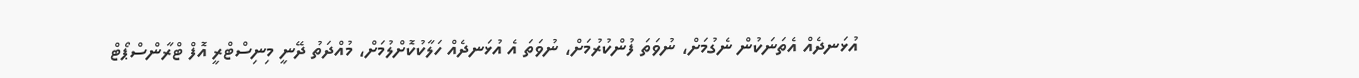އުޅަނދެއް އެތަނަކުން ނެގުމަށް، ނުވަތަ ފުންކުރުމަށް، ނުވަތަ އެ އުޅަނދެއް ހަލާކުކޮށްލުމަށް، މުއްދަތު ދޭނީ މިނިސްޓްރީ އޮފް ޓްރާންސްޕޯޓް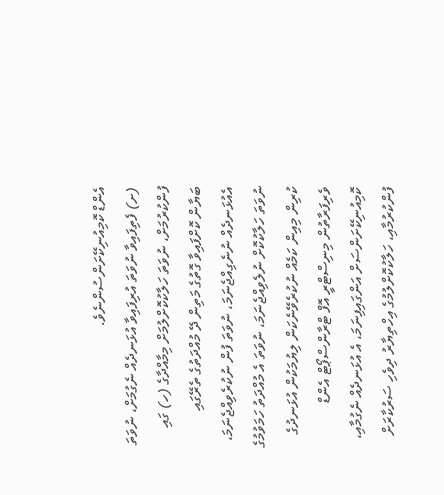އެންޑް ކޮމިއުނިކޭށަންސުންނެވެ.
(ށ) ފެތިފައިވާ ނުވަތަ އުރިފައިވާ އުޅަނދެއް ނެގުމަށް، ނުވަތަ ފުންކުރުމަށް، ނުވަތަ ހަލާކުކޮށްލުމަށް މިމާއްދާގެ (ހ) ގައި ބަޔާން ކޮށްފައިވާ ގޮތުގެ މަތިން ދޭ މުއްދަތުގެ ތެރޭގައި އެއުޅަނދެއް ނުނެގިއްޖެނަމަ، ނުވަތަ ފުން ނުކުރެވިއްޖެނަމަ، ނުވަތަ ހަލާކުކޮށް ނުލެވިއްޖެނަމަ، ނުވަތަ އެ މުއްދަތު ހަމަވުމުގެ ކުރިން މިއިން ކަމެއް ނުކުރެވޭނެކަން ލިޔުމަކުން އުޅަނދުގެ ވެރިފަރާތުން މިނިސްޓްރީ އޮފް ޓްރާންސްޕޯޓް އެންޑް ކޮމިއުނިކޭށަންސަށް އަންގައިފިނަމަ، އެ އުޅަނދެއް ނެގުމާއި، ފުންކުރުމާއި، ހަލާކުކޮށްލުމުގެ އިހްތިޔާރު ދިވެހި ސަރުކާރަށް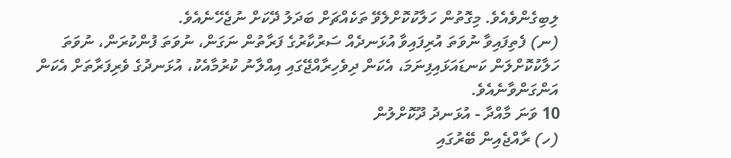ލިބިގެންވެއެވެ. މިގޮތުން ހަލާކުކޮށްލެވޭ ތަކެއްޗަށް ބަދަލު ދޭކަށް ނުޖެހޭނެއެވެ.
(ނ) ފެތިފައިވާ ނުވަތަ އުރިފައިވާ އުޅަނދެއް ސަރުކާރުގެ ފަރާތުން ނަގަން، ނުވަތަ ފުންކުރަން، ނުވަތަ ހަލާކުކޮށްލަން ކަނޑައަޅައިފިނަމަ، އެކަން ދިވެހިރާއްޖޭގައި އިއްލާނު ކުރުމާއެކު، އުޅަނދުގެ ވެރިފަރާތަށް އެކަން އަންގަންވާނެއެވެ.
10 ވަނަ މާއްދާ - އުޅަނދު ދޫކޮށްލުން
(ހ) ރާއްޖެއިން ބޭރުގައި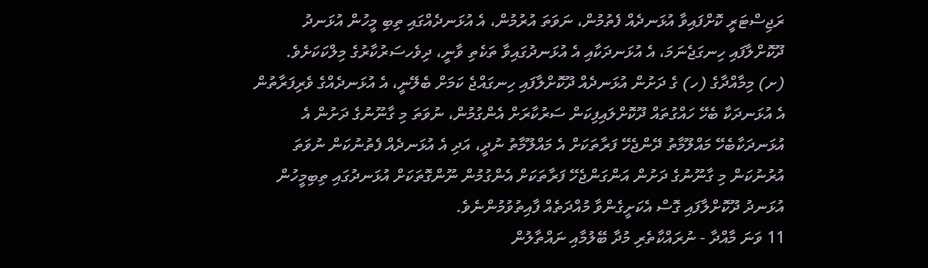ރަޖިސްޓަރީ ކޮށްފައިވާ އުޅަނދެއް ފެތުމުން، ނަވަތަ އުރުމުން، އެ އުޅަނދެއްގައި ތިބި މީހުން އުޅަނދު ދޫކޮށްލާފައި ހިނގަޖެނަމަ، އެ އުޅަނދަކާއި އެ އުޅަނދުގައިވާ ތަކެތި ވާނީ، ދިވެހސަރުކާރުގެ މިލްކަކަށެވެ.
(ށ) މިމާއްދާގެ (ހ) ގެ ދަށުން އުޅަނދެއް ދޫކޮށްލާފައި ހިނގައްޖެ ކަމަށް ބެލޭނީ، އެ އުޅަނދެއްގެ ވެރިފަރާތުން އެ އުޅަނދަކާ ބެހޭ ހައްގުތައް ދޫކޮށްލައިފިކަން ސަރުކާރަށް އެންގުމުން، ނުވަތަ މި ގާނޫނުގެ ދަށުން އެ އުޅަނދަކާބެހޭ މައްލޫމާތު ދޭންޖެހޭ ފަރާތަކަށް އެ މައްލޫމާތު ނުދީ، އަދި އެ އުޅަނދެއް ފެތުނުކަން ނުވަތަ އުރުނުކަން މި ގާނޫނުގެ ދަށުން އަންގަންޖެހޭ ފަރާތަކަށް އެންގުމުން ނޫންގޮތަކަށް އުޅަނދުގައި ތިބިމީހުން އުޅަނދު ދޫކޮށްލާފައި ގޮސް އެކަށީގެންވާ މުއްދަތެއް ފާއިތުވުމުންނެވެ.
11 ވަނަ މާއްދާ - ނުރައްކާތެރި މުދާ ބޭލުމާއި ނައްތާލުން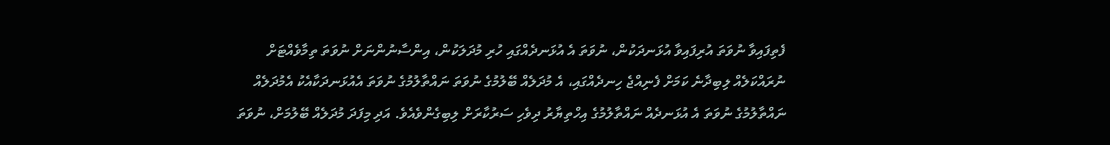ފެތިފައިވާ ނުވަތަ އުރިފައިވާ އުޅަނދަކުން، ނުވަތަ އެ އުޅަނދެއްގައި ހުރި މުދަލަކުން، އިންސާނުންނަށް ނުވަތަ ތިމާވެއްޓަށް ނުރައްކަލެއް ލިބިދާނެ ކަމަށް ފެނިއްޖެ ހިނދެއްގައި، އެ މުދަލެއް ބޭލުމުގެ ނުވަތަ ނައްތާލުމުގެ ނުވަތަ އެއުޅަނދަކާއެކު އެމުދަލެއް ނައްތާލުމުގެ ނުވަތަ އެ އުޅަނދެއް ނައްތާލުމުގެ އިހްތިޔާރު ދިވެހި ސަރުކާރަށް ލިބިގެންވެއެވެ. އަދި މިފަދަ މުދަލެއް ބޭލުމަށް، ނުވަތަ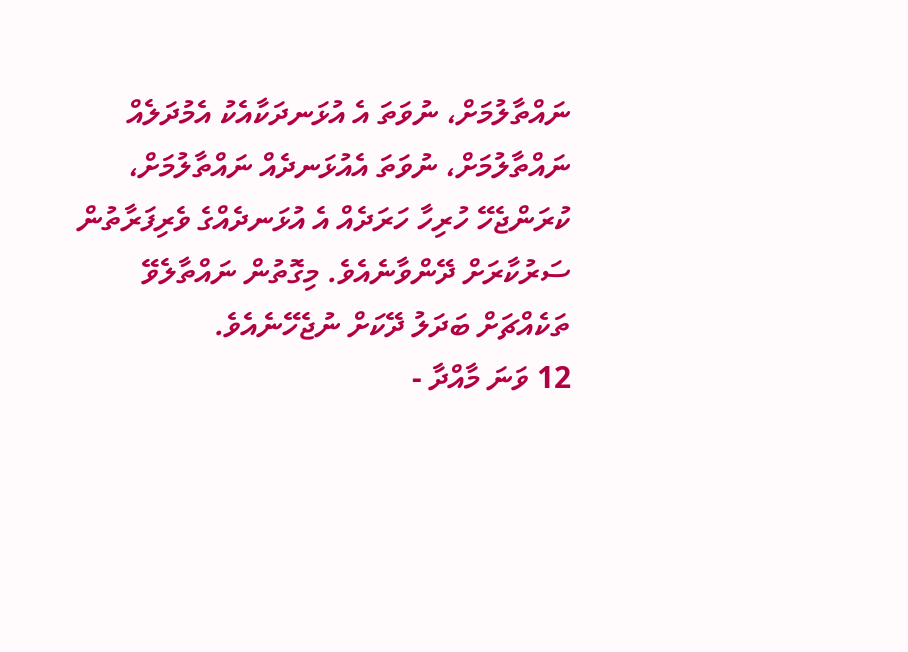ނައްތާލުމަށް، ނުވަތަ އެ އުޅަނދަކާއެކު އެމުދަލެއް ނައްތާލުމަށް، ނުވަތަ އެއުޅަނދެއް ނައްތާލުމަށް، ކުރަންޖެހޭ ހުރިހާ ހަރަދެއް އެ އުޅަނދެއްގެ ވެރިފަރާތުން ސަރުކާރަށް ދޭންވާނެއެވެ. މިގޮތުން ނައްތާލެވޭ ތަކެއްޗަށް ބަދަލު ދޭކަށް ނުޖެހޭނެއެވެ.
12 ވަނަ މާއްދާ -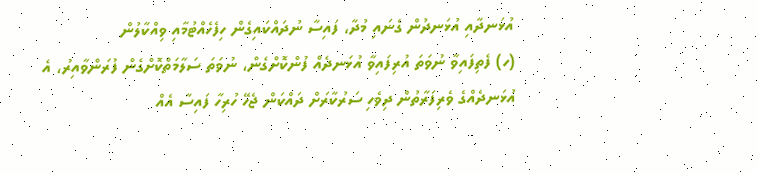އުޅަނދާއި އުޅަނދުން ގެނައި މުދާ، ފައިސާ ނުދައްކައިގެން ހިފެހެއްޓުމާއި ވިއްކާލުން
(ހ) ފެތިފައިވާ ނުވަތަ އުރިފައިވާ އުޅަނދެއް ފުންކޮށްގެން، ނުވަތަ ސަލާމަތްކޮށްގެން ފުރަންވާއިރު، އެ އުޅަނދެއްގެ ވެރިފަރާތުން ދިވެހި ސަރުކާރަށް ދައްކަން ޖެހޭ ހުރިހާ ފައިސާ އެއް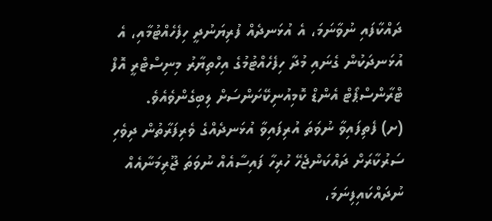ދައްކާފައި ނުވާނަމަ، އެ އުޅަނދެއް ފުރިޔަނުދީ ހިފެހެއްޓުމާއި، އެ އުޅަނދަކުން ގެނައި މުދާ ހިފެހެއްޓުމުގެ އިހްތިޔާރު މިނިސްޓްރީ އޮފް ޓްރާންސްޕޯޓް އެންޑް ކޮމިއުނިކޭށަންސަށް ލިބިގެންވެއެވެ.
(ށ) ފެތިފައިވާ ނުވަތަ އުރިފައިވާ އުޅަނދެއްގެ ވެރިފަރާތުން ދިވެހި ސަރުކާރަށް ދައްކަންޖެހޭ ހުރިހާ ފައިސާއެއް ނުވަތަ ޖޫރިމަނާއެއް ނުދައްކައިފިނަމަ،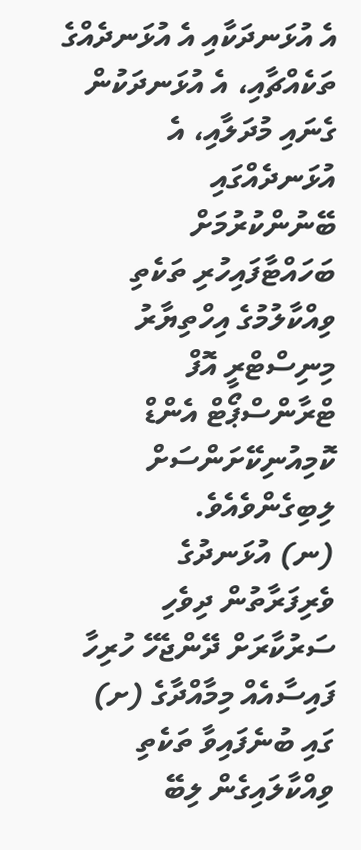އެ އުޅަނދަކާއި އެ އުޅަނދެއްގެ ތަކެއްޗާއި، އެ އުޅަނދަކުން ގެނައި މުދަލާއި، އެ އުޅަނދެއްގައި ބޭނުންކުރުމަށް ބަހައްޓާފައިހުރި ތަކެތި ވިއްކާލުމުގެ އިހްތިޔާރު މިނިސްޓްރީ އޮފް ޓްރާންސްޕޯޓް އެންޑް ކޮމިއުނިކޭށަންސަށް ލިބިގެންވެއެވެ.
(ނ) އުޅަނދުގެ ވެރިފަރާތުން ދިވެހި ސަރުކާރަށް ދޭންޖެހޭ ހުރިހާ ފައިސާއެއް މިމާއްދާގެ (ށ) ގައި ބުނެފައިވާ ތަކެތި ވިއްކާލައިގެން ލިބޭ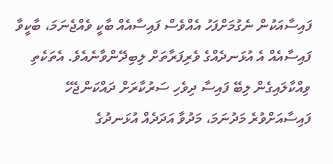ފައިސާއަކުން ނެގުމަށްފަހު އެއްވެސް ފައިސާއެއް ބާކީ ވެއްޖެނަމަ، ބާކީވާ ފައިސާއެއް އެ އުޅަނދެއްގެ ވެރިފަރާތަށް ލިބިދޭންވާނެއެވެ. އެތަކެތި ވިއްކާލައިގެން ލިބޭ ފައިސާ ދިވެހި ސަރުކާރަށް ދައްކަންޖެހޭ ފައިސާއަށްވުރެ މަދުނަމަ، މަދުވާ އަދަދެއް އުޅަނދުގެ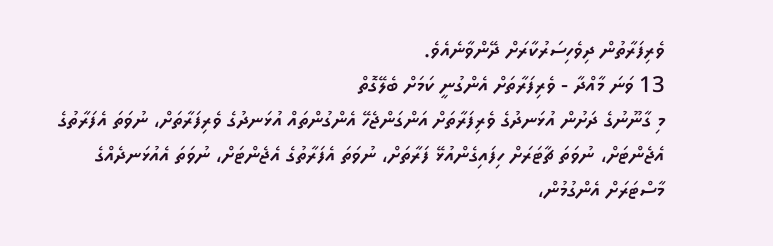ވެރިފަރާތުން ދިވެހިސަރުކާރަށް ދޭންވާނެއެވެ.
13 ވަނަ މާއްދާ - ވެރިފަރާތަށް އެންގުނީ ކަމަށް ބެލޭގޮތް
މި ގާނޫނުގެ ދަށުން އުޅަނދުގެ ވެރިފަރާތަށް އަންގަންޖެހޭ އެންގުންތައް އުޅަނދުގެ ވެރިފަރާތަށް، ނުވަތަ އެފަރާތުގެ އެޖެންޓަށް، ނުވަތަ ޗާޓަރަށް ހިފައިގެންއުޅޭ ފަރާތަށް، ނުވަތަ އެފަރާތުގެ އެޖެންޓަށް، ނުވަތަ އެއުޅަނދެއްގެ މާސްޓަރަށް އެންގުމުން،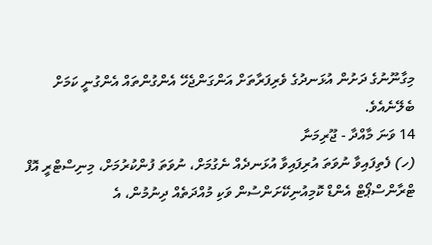މިގާނޫނުގެ ދަށުން އުޅަނދުގެ ވެރިފަރާތަށް އަންގަންޖެހޭ އެންގުންތައް އެންގުނީ ކަމަށް ބެލޭނެއެވެ.
14 ވަނަ މާއްދާ - ޖޫރިމަނާ
(ހ) ފެތިފައިވާ ނުވަތަ އުރިފައިވާ އުޅަނދެއް ނެގުމަށް، ނުވަތަ ފުންކުރުމަށް، މިނިސްޓްރީ އޮފް ޓްރާންސްޕޯޓް އެންޑް ކޮމިއުނިކޭށަންސުން ވަކި މުއްދަތެއް ދިނުމުން، އެ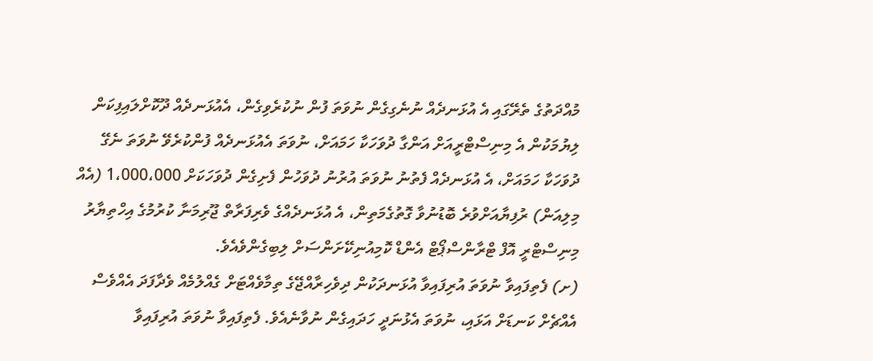މުއްދަތުގެ ތެރޭގައި އެ އުޅަނދެއް ނުނެގިގެން ނުވަތަ ފުން ނުކުރެވިގެން، އެއުޅަނދެއް ދޫކޮށްލައިފިކަން ލިޔުމަކުން އެ މިނިސްޓްރީއަށް އަންގާ ދުވަހަކާ ހަމައަށް، ނުވަތަ އެއުޅަނދެއް ފުންކުރެވޭ ނުވަތަ ނެގޭ ދުވަހަކާ ހަމައަށް، އެ އުޅަނދެއް ފެތުނު ނުވަތަ އުރުނު ދުވަހުން ފެށިގެން ދުވަހަކަށް 1،000،000 (އެއް މިލިއަން) ރުފިޔާއަށްވުރެ ބޮޑުނުވާ ގޮތުގެމަތިން، އެ އުޅަނދެއްގެ ވެރިފަރާތް ޖޫރިމަނާ ކުރުމުގެ އިހްތިޔާރު މިނިސްޓްރީ އޮފް ޓްރާންސްޕޯޓް އެންޑް ކޮމިއުނިކޭށަންސަށް ލިބިގެންވެއެވެ.
(ށ) ފެތިފައިވާ ނުވަތަ އުރިފައިވާ އުޅަނދަކުން ދިވެހިރާއްޖޭގެ ތިމާވެއްޓަށް ގެއްލުމެއް ވެދާފަދަ އެއްވެސް އެއްޗެށް ކަނޑަށް އަޅައި، ނުވަތަ އެޅުނަދީ ހަދައިގެން ނުވާނެއެވެ. ފެތިފައިވާ ނުވަތަ އުރިފައިވާ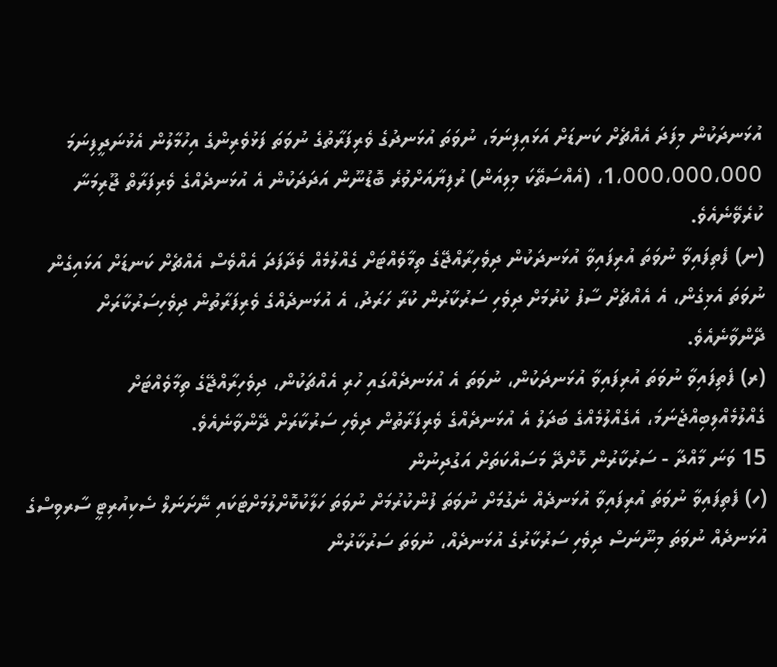އުޅަނދަކުން މިފަދަ އެއްޗެށް ކަނޑަށް އަޅައިފިނަމަ، ނުވަތަ އުޅަނދުގެ ވެރިފަރާތުގެ ނުވަތަ ފަޅުވެރިންގެ އިހުމާލުން އެޅުނަދީފިނަމަ 1،000،000،000، (އެއްސަތޭކަ މިލިއަން) ރުފިޔާއަށްވުރެ ބޮޑުނޫން އަދަދަކުން އެ އުޅަނދެއްގެ ވެރިފަރާތް ޖޫރިމަނާ ކުރެވޭނެއެވެ.
(ނ) ފެތިފައިވާ ނުވަތަ އުރިފައިވާ އުޅަނދަކުން ދިވެހިރާއްޖޭގެ ތިމާވެއްޓަށް ގެއްލުމެއް ވެދާފަދަ އެއްވެސް އެއްޗެށް ކަނޑަށް އަޅައިގެން ނުވަތަ އެޅިގެން، އެ އެއްޗެށް ސާފު ކުރުމަށް ދިވެހި ސަރުކާރުން ކުރާ ހަރަދު، އެ އުޅަނދެއްގެ ވެރިފަރާތުން ދިވެހިސަރުކާރަށް ދޭންވާނެއެވެ.
(ރ) ފެތިފައިވާ ނުވަތަ އުރިފައިވާ އުޅަނދަކުން، ނުވަތަ އެ އުޅަނދެއްގައި ހުރި އެއްޗަކުން، ދިވެހިރާއްޖޭގެ ތިމާވެއްޓަށް ގެއްލުމެއްލިބިއްޖެނަމަ، އެގެއްލުމެއްގެ ބަދަލު އެ އުޅަނދެއްގެ ވެރިފަރާތުން ދިވެހި ސަރުކާރަށް ދޭންވާނެއެވެ.
15 ވަނަ މާއްދާ - ސަރުކާރުން ކޮށްދޭ މަސައްކަތަށް އަގުދިނުން
(ހ) ފެތިފައިވާ ނުވަތަ އުރިފައިވާ އުޅަނދެއް ނެގުމަށް ނުވަތަ ފުންކުރުމަށް ނުވަތަ ހަލާކުކޮށްލުމަށްޓަކައި ނޭށަނަލް ސެކިއުރިޓީ ސާރވިސްގެ އުޅަނދެއް ނުވަތަ މިނޫނަސް ދިވެހި ސަރުކާރުގެ އުޅަނދެއް، ނުވަތަ ސަރުކާރުން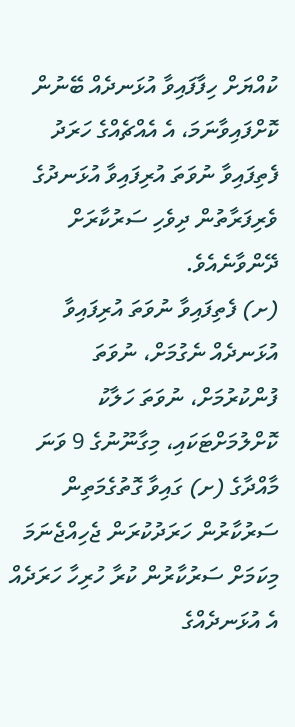ކުއްޔަށް ހިފާފައިވާ އުޅަނދެއް ބޭނުން ކޮށްފައިވާނަމަ، އެ އެއްޗެއްގެ ހަރަދު ފެތިފައިވާ ނުވަތަ އުރިފައިވާ އުޅަނދުގެ ވެރިފަރާތުން ދިވެހި ސަރުކާރަށް ދޭންވާނެއެވެ.
(ށ) ފެތިފައިވާ ނުވަތަ އުރިފައިވާ އުޅަނދެއް ނެގުމަށް، ނުވަތަ ފުންކުރުމަށް، ނުވަތަ ހަލާކު ކޮށްލުމަށްޓަކައި، މިގާނޫނުގެ 9 ވަނަ މާއްދާގެ (ށ) ގައިވާ ގޮތުގެމަތިން ސަރުކާރުން ހަރަދުކުރަން ޖެހިއްޖެނަމަ މިކަމަށް ސަރުކާރުން ކުރާ ހުރިހާ ހަރަދެއް އެ އުޅަނދެއްގެ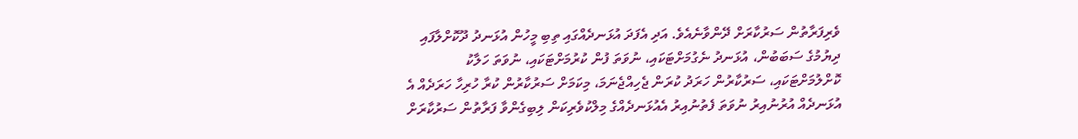ވެރިފަރާތުން ސަރުކާރަށް ދޭންވާނެއެވެ. އަދި އެފަދަ އުޅަނދެއްގައި ތިބި މީހުން އުޅަނދު ދޫކޮށްލާފައި ދިޔުމުގެ ސަބަބުން، އުޅަނދު ނެގުމަށްޓަކައި، ނުވަތަ ފުން ކުރުމަށްޓަކައި، ނުވަތަ ހަލާކު ކޮށްލުމަށްޓަކައި، ސަރުކާރުން ހަރަދު ކުރަން ޖެހިއްޖެނަމަ، މިކަމަށް ސަރުކާރުން ކުރާ ހުރިހާ ހަރަދެއް އެ އުޅަނދެއް އުރުނުއިރު ނުވަތަ ފެތުނުއިރު އެއުޅަނދެއްގެ މިލްކުވެރިކަން ލިބިގެންވާ ފަރާތުން ސަރުކާރަށް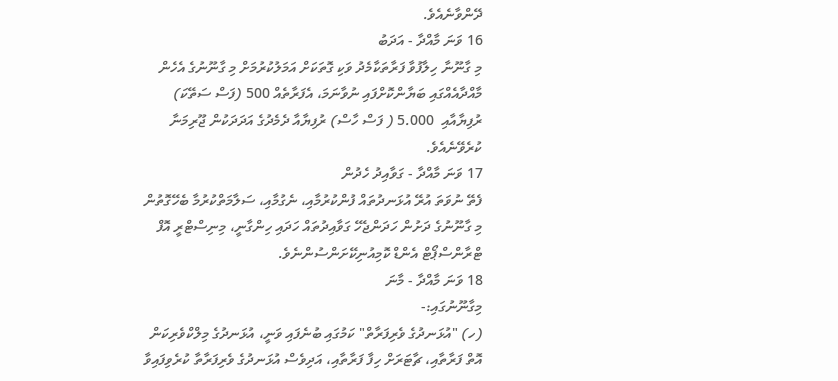ދޭންވާނެއެވެ.
16 ވަނަ މާއްދާ - އަދަބު
މި ގާނޫނާ ހިލާފުވާ ފަރާތަކާމެދު ވަކި ގޮތަކަށް އަމަލުކުރުމަށް މި ގާނޫނުގެ އެހެން މާއްދާއެއްގައި ބަޔާންކޮށްފައި ނުވާނަމަ، އެފަރާތެއް 500 (ފަސް ސަތޭކަ) ރުފިޔާއާއި  5.000 ( ފަސް ހާސް) ރުފިޔާއާ ދެމެދުގެ އަދަދަކުން ޖޫރިމަނާ ކުރެވޭނެއެވެ.
17 ވަނަ މާއްދާ - ގަވާއިދު ހެދުން
ފެތޭ ނުވަތަ އުރޭ އުޅަނދުތައް ފުންކުރުމާއި، ނެގުމާއި، ސަލާމަތްކުރުމާ ބެހޭގޮތުން މި ގާނޫނުގެ ދަށުން ހަދަންޖެހޭ ގަވާއިދުތައް ހަދައި ހިންގާނީ، މިނިސްޓްރީ އޮފް ޓްރާންސްޕޯޓް އެންޑް ކޮމިއުނިކޭށަންސުންނެވެ.
18 ވަނަ މާއްދާ - މާނަ
މިގާނޫނުގައި:-
(ހ) "އުޅަނދުގެ ވެރިފަރާތް" ކަމުގައި ބުނެފައި ވަނީ، އުޅަނދުގެ މިލްކްވެރިކަން އޮތް ފަރާތާއި، ޗާޓަރަށް ހިފާ ފަރާތާއި، އަދިވެސް އުޅަނދުގެ ވެރިފަރާތާ ކުރެވިފައިވާ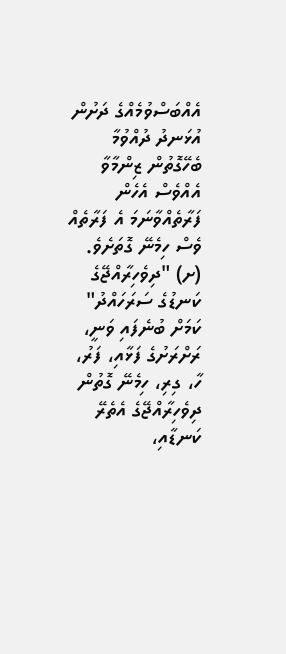އެއްބަސްވުމެއްގެ ދަށުން އުޅަނދު ދުއްވުމާ ބެހޭގޮތުން ޒިންމާވާ އެއްވެސް އެހެން ފަރާތެއްވާނަމަ އެ ފަރާތެއް ވެސް ހިމެނޭ ގޮތަށެވެ.
(ށ) "ދިވެހިރާއްޖޭގެ ކަނޑުގެ ސަރަހައްދު" ކަމަށް ބުނެފައި ވަނީ، ރަށްރަށުގެ ފަޅާއި، ފަރު، ހާ، ގިރި، ހިމެނޭ ގޮތުން ދިވެހިރާއްޖޭގެ އެތެރޭ ކަނޑާއި،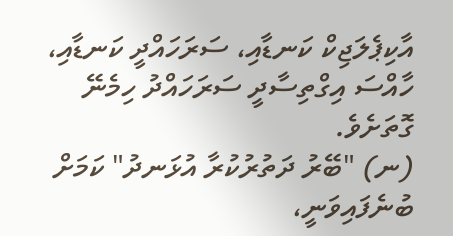އާކިޕެލަޖިކް ކަނޑާއި، ސަރަހައްދީ ކަނޑާއި، ހާއްސަ އިގްތިސާދީ ސަރަހައްދު ހިމެނޭ ގޮތަށެވެ.
(ނ) "ބޭރު ދަތުރުކުރާ އުޅަނދު" ކަމަށް ބުނެފައިވަނީ،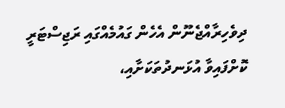ދިވެހިރާއްޖެނޫން އެހެން ގައުމެއްގައި ރަޖިސްޓަރީ ކޮށްފައިވާ އުޅަނދުތަކަށާއި،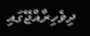ދިވެހިރާއްޖޭގައި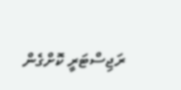ރަޖިސްޓަރީ ކޮށްގެން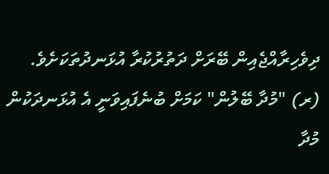ދިވެހިރާއްޖެއިން ބޭރަށް ދަތުރުކުރާ އުޅަނދުތަކަށެވެ.
(ރ) "މުދާ ބޭލުން" ކަމަށް ބުނެފައިވަނީ އެ އުޅަނދަކުން މުދާ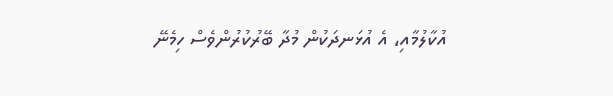އުކާލުމާއި، އެ އުޅަނދަކުން މުދާ ބޭރުކުރުންވެސް ހިމެނޭ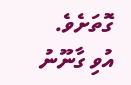ގޮތަށެވެ.
އުވި ގާނޫނު